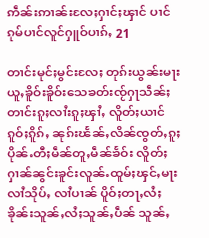ဢဵၼ်းဢၢၼ်းလႄႈႁၢင်ႈၾၢင် ပၢင်ၵုမ်ပၢင်လူင်ႁူဝ်ပၢၵ်ႇ 21

တၢင်းမုင်ႈမွင်းလႄႈ တုၵ်းယွၼ်းမႃးယူႇၶိူဝ်းၶိူဝ်းသေၶတ်းၸႂ်ႁႃသဵၼ်ႈတၢင်းၵူႈလၢႆးၵူႈၾၢႆႇ လိူတ်ႈယၢင်ၵူဝ်ႈၵိူၵ်ႇ ၼုၵ်းၽႅၼ်ႇလိၼ်ၸွတ်ႇၵူႈပိုၼ်ႉတီႈမဵၼ်တူႇမဵၼ်ၶႅဝ်း လိူတ်ႈႁၢၼ်ၼွင်းၶူင်းလူၼ်ႉထူမ်ႈၾင်ႇမႃး လၢႆသိုပ်ႇ လၢႆပၢၼ် ပိူဝ်ႈတႃႇလႆႈၶိုၼ်းသူၼ်ႇလႆႈသူၼ်ႇပဵၼ် သူၼ်ႇ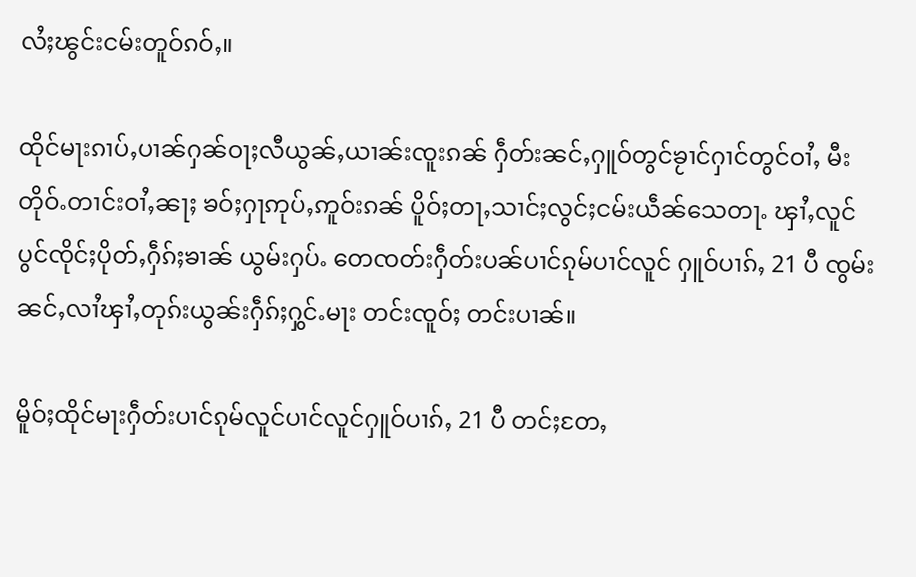လႆႈၽွင်းငမ်းတူဝ်ၵဝ်ႇ။

ထိုင်မႃးၵၢပ်ႇပၢၼ်ႁၼ်ဝႃႈလီယွၼ်ႇယၢၼ်းၸူးၵၼ် ႁဵတ်းၼင်ႇႁူဝ်တွင်ၶႂၢင်ႁၢင်တွင်ဝၢႆႇ မီးတိုဝ်ႉတၢင်းဝၢႆႇၼႃႈ ၶဝ်ႈႁႃဢုပ်ႇဢူဝ်းၵၼ် ပိူဝ်ႈတႃႇသၢင်ႈလွင်ႈငမ်းယဵၼ်သေတႃႉ ၾၢႆႇလူင်ပွင်ၸိုင်ႈပိုတ်ႇႁဵၵ်ႈၶၢၼ် ယွမ်းႁပ်ႉ တေၸတ်းႁဵတ်းပၼ်ပၢင်ၵုမ်ပၢင်လူင် ႁူဝ်ပၢၵ်ႇ 21 ပီ ၸွမ်းၼင်ႇလၢႆၾၢႆႇတုၵ်းယွၼ်းႁဵၵ်ႈႁွင်ႉမႃး တင်းၸူဝ်ႈ တင်းပၢၼ်။

မိူဝ်ႈထိုင်မႃးႁဵတ်းပၢင်ၵုမ်လူင်ပၢင်လူင်ႁူဝ်ပၢၵ်ႇ 21 ပီ တင်ႈတႄႇ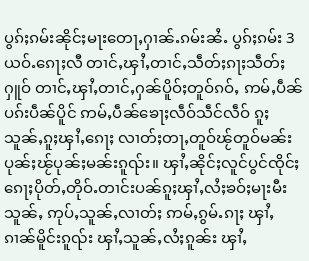ပွၵ်ႈၵမ်းၼိုင်ႈမႃးတေႃႇႁၢၼ်ႉၵမ်းၼႆႉ ပွၵ်ႈၵမ်း 3 ယဝ်ႉၵေႃႈလီ တၢင်ႇၾၢႆႇတၢင်ႇသဵတ်ႈၵႃႈသဵတ်ႈႁူဝ် တၢင်ႇၾၢႆႇတၢင်ႇႁၼ်ပိူဝ်ႈတူဝ်ၵဝ်ႇ ဢမ်ႇပဵၼ်ပၵ်းပဵၼ်ပိူင် ဢမ်ႇပဵၼ်ၶေႃႈလဵဝ်သဵင်လဵဝ် ၵူႈသူၼ်ႇၵူႈၾၢႆႇၵေႃႈ လၢတ်ႈတႃႇတူဝ်ၽႂ်တူဝ်မၼ်း ပုၼ်ႈၽႂ်ပုၼ်ႈမၼ်းၵူၺ်း။ ၾၢႆႇၼိုင်ႈလူင်ပွင်ၸိုင်ႈၵေႃႈပိုတ်ႇတိုဝ်ႉတၢင်းပၼ်ၵူႈၾၢႆႇလႆႈၶဝ်ႈမႃးမီးသူၼ်ႇ ဢုပ်ႇသူၼ်ႇလၢတ်ႈ ဢမ်ႇၵွမ်ႉၵႃႈ ၾၢႆႇၵၢၼ်မိူင်းၵူၺ်း ၾၢႆႇသူၼ်ႇလႆႈၵူၼ်း ၾၢႆႇ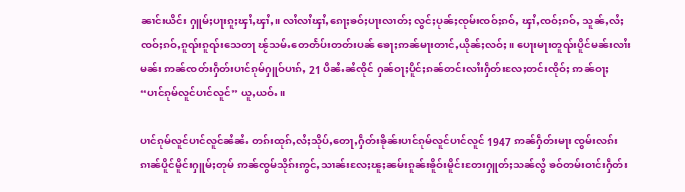ၼၢင်းယိင်း ႁူမ်ႈပႃးၵူႈၾၢႆႇၾၢႆႇ။ လၢႆလၢႆၾၢႆႇၵေႃႈၶဝ်ႈပႃးလၢတ်ႈ လွင်ႈပုၼ်ႈၸုမ်းၸဝ်ႈၵဝ်ႇ ၾၢႆႇၸဝ်ႈၵဝ်ႇ သူၼ်ႇလႆႈၸဝ်ႈၵဝ်ႇၵူၺ်းၵူၺ်းသေတႃ ၽႂ်သမ်ႉတေတႅပ်းတတ်းပၼ် ၶေႃႈဢၼ်မႃးတၢင်ႇယိုၼ်ႈလဝ်ႈ။ ပေႃးမႃးတူၺ်းပိူင်မၼ်းလၢႆးမၼ်း ဢၼ်ၸတ်းႁဵတ်းပၢင်ၵုမ်ႁူဝ်ပၢၵ်ႇ 21 ပီၼႆႉၼႆၸိုင် ႁၼ်ဝႃႈပိူင်ႈၵၼ်တင်းလၢႆးႁဵတ်းလႄႈတင်းၸိုဝ်ႈ ဢၼ်ဝႃႈ “ပၢင်ၵုမ်လူင်ပၢင်လူင်” ယူႇယဝ်ႉ။

ပၢင်ၵုမ်လူင်ပၢင်လူင်ၼႆၼႆႉ တၵ်းထုၵ်ႇလႆႈသိုပ်ႇတေႃႇႁဵတ်းၶိုၼ်းပၢင်ၵုမ်လူင်ပၢင်လူင် 1947 ဢၼ်ႁဵတ်းမႃး ၸွမ်းလၵ်းၵၢၼ်ပိူင်မိူင်းႁူမ်ႈတုမ် ဢၼ်ၸွမ်သိုၵ်းဢွင်ႇသၢၼ်းလႄႈၽူႈၼမ်းၵူၼ်းၶိူဝ်းမိူင်းတႄးႁူတ်ႈသၼ်လွႆ ၶဝ်တမ်းဝၢင်းႁဵတ်း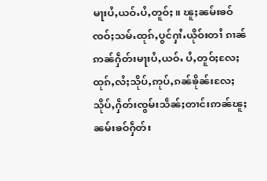မႃးပႆႇယဝ်ႉပႆႇတူဝ်ႈ။ ၽူႈၼမ်းၶဝ်ၸဝ်ႈသမ်ႉထုၵ်ႇပွင်ႁၢႆႉယိုဝ်းတၢႆ ၵၢၼ်ဢၼ်ႁဵတ်းမႃးပႆႇယဝ်ႉ ပႆႇတူဝ်ႈလႄႈ ထုၵ်ႇလႆႈသိုပ်ႇဢုပ်ႇၵၼ်ၶိုၼ်းလႄႈသိုပ်ႇႁဵတ်းၸွမ်းသဵၼ်ႈတၢင်းဢၼ်ၽူႈၼမ်းၶဝ်ႁဵတ်း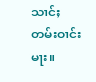သၢင်ႈ တမ်းဝၢင်းမႃး။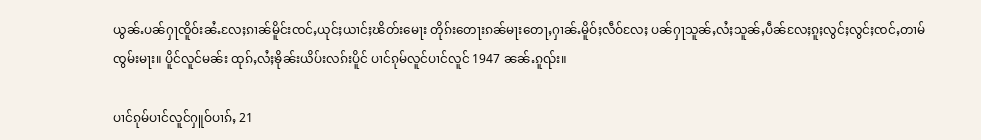ယွၼ်ႉပၼ်ႁႃၸိူဝ်းၼႆႉလႄႈၵၢၼ်မိူင်းၸင်ႇယုင်ႈယၢင်ႈၽိတ်းမေႃး တိုၵ်းတေႃးၵၼ်မႃးတေႃႇႁၢၼ်ႉမိူဝ်ႈလဵဝ်လႄႈ ပၼ်ႁႃသူၼ်ႇလႆႈသူၼ်ႇပဵၼ်လႄႈၵူႈလွင်ႈလွင်ႈၸင်ႇတၢမ်ၸွမ်းမႃး။ ပိူင်လူင်မၼ်း ထုၵ်ႇလႆႈၶိုၼ်းယိပ်းလၵ်းပိူင် ပၢင်ၵုမ်လူင်ပၢင်လူင် 1947 ၼၼ်ႉၵူၺ်း။

ပၢင်ၵုမ်ပၢင်လူင်ႁူဝ်ပၢၵ်ႇ 21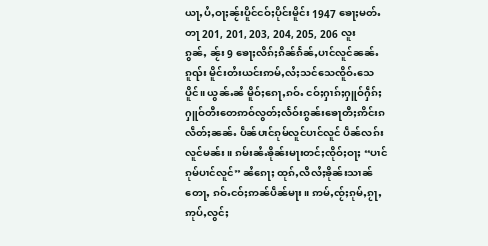ယႃႇပႆႇဝႃႈၼႂ်းပိူင်ငဝ်ႈပိုင်းမိူင်း 1947 ၶေႃႈမတ်ႉတႃ 201, 201, 203, 204, 205, 206 လူးၵွၼ်ႇ ၼႂ်း 9 ၶေႃႈလိၵ်ႈၵိၼ်ၵႅၼ်ႇပၢင်လူင်ၼၼ်ႉၵူၺ်း မိူင်းတႆးယင်းဢမ်ႇလႆႈသင်သေၸိူဝ်ႉသေပိူင်။ ယွၼ်ႉၼႆ မိူဝ်ႈၵေႃႇၵဝ်ႉ ငဝ်ႈႁၢၵ်ႈႁူဝ်ႁဵၵ်ႈႁူဝ်တီးတေဢဝ်လွတ်ႈလႅဝ်းၵွၼ်းၶေႃတီႈဢိင်းၵလဵတ်ႈၼၼ်ႉ ပဵၼ်ပၢင်ၵုမ်လူင်ပၢင်လူင် ပဵၼ်လၵ်းလူင်မၼ်း။ ၵမ်းၼႆႉၶိုၼ်းမႃးတင်ႈၸိုဝ်ႈဝႃႈ “ပၢင်ၵုမ်ပၢင်လူင်” ၼႆၵေႃႈ ထုၵ်ႇလီလႆႈၶိုၼ်းသၢၼ်တေႃႇ ၵဝ်ႉငဝ်ႈဢၼ်ပဵၼ်မႃး။ ဢမ်ႇၸႂ်ႈၵုမ်ႇၵႂႃႇ ဢုပ်ႇလွင်ႈ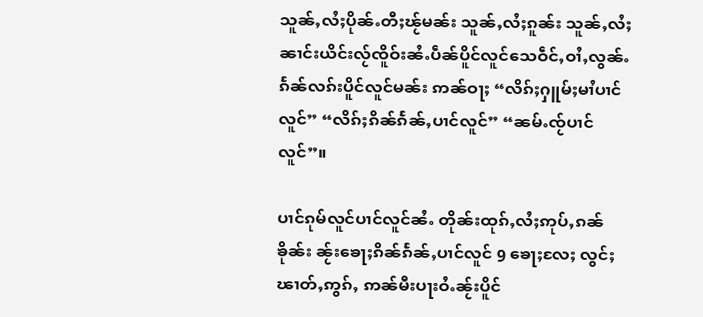သူၼ်ႇလႆႈပိုၼ်ႉတီႈၽႂ်မၼ်း သူၼ်ႇလႆႈၵူၼ်း သူၼ်ႇလႆႈ ၼၢင်းယိင်းလႂ်ၸိူဝ်းၼႆႉပဵၼ်ပိူင်လူင်သေဝဵင်ႇဝၢႆႇလွၼ်ႉၵႅၼ်လၵ်းပိူင်လူင်မၼ်း ဢၼ်ဝႃႈ “လိၵ်ႈႁူမ်ႈမၢႆပၢင်လူင်” “လိၵ်ႈၵိၼ်ၵႅၼ်ႇပၢင်လူင်” “ၼမ်ႉၸႂ်ပၢင်လူင်”။

ပၢင်ၵုမ်လူင်ပၢင်လူင်ၼႆႉ တိုၼ်းထုၵ်ႇလႆႈဢုပ်ႇၵၼ်ၶိုၼ်း ၼႂ်းၶေႃႈၵိၼ်ၵႅၼ်ႇပၢင်လူင် 9 ၶေႃႈလႄႈ လွင်ႈၽၢတ်ႇဢွၵ်ႇ ဢၼ်မီးပႃးဝႆႉၼႂ်းပိူင်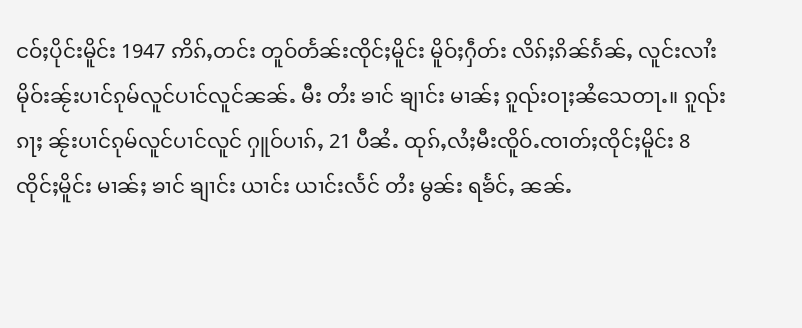ငဝ်ႈပိုင်းမိူင်း 1947 ဢိၵ်ႇတင်း တူဝ်တႅၼ်းၸိုင်ႈမိူင်း မိူဝ်ႈႁဵတ်း လိၵ်ႈၵိၼ်ၵႅၼ်ႇ လူင်းလၢႆးမိုဝ်းၼႂ်းပၢင်ၵုမ်လူင်ပၢင်လူင်ၼၼ်ႉ မီး တႆး ၶၢင် ၶျၢင်း မၢၼ်ႈ ၵူၺ်းဝႃႈၼႆသေတႃႉ။ ၵူၺ်းၵႃႈ ၼႂ်းပၢင်ၵုမ်လူင်ပၢင်လူင် ႁူဝ်ပၢၵ်ႇ 21 ပီၼႆႉ ထုၵ်ႇလႆႈမီးၸိူဝ်ႉၸၢတ်ႈၸိုင်ႈမိူင်း 8 ၸိုင်ႈမိူင်း မၢၼ်ႈ ၶၢင် ၶျၢင်း ယၢင်း ယၢင်းလႅင် တႆး မွၼ်း ရၶႅင်ႇ ၼၼ်ႉ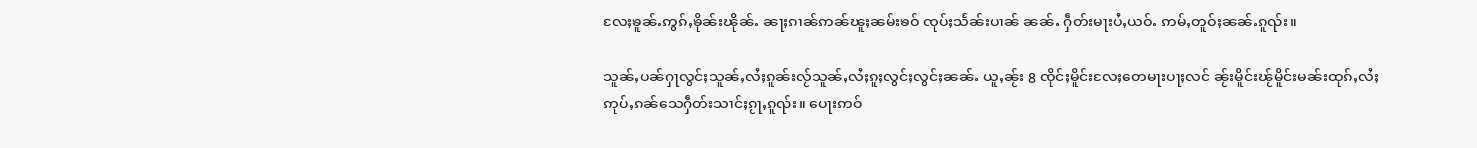လႄႈၶူၼ်ႉဢွၵ်ႇၶိုၼ်းၽိုၼ်ႉ ၼႃႈၵၢၼ်ဢၼ်ၽူႈၼမ်းၶဝ် ၸုပ်ႈသႅၼ်းပၢၼ် ၼၼ်ႉ ႁဵတ်းမႃးပႆႇယဝ်ႉ ဢမ်ႇတူဝ်ႈၼၼ်ႉၵူၺ်း။

သူၼ်ႇပၼ်ႁႃလွင်ႈသူၼ်ႇလႆႈၵူၼ်းလႂ်သူၼ်ႇလႆႈၵူႈလွင်ႈလွင်ႈၼၼ်ႉ ယူႇၼႂ်း 8 ၸိုင်ႈမိူင်းလႄႈတေမႃးပႃႈလင် ၼႂ်းမိူင်းၽႂ်မိူင်းမၼ်းထုၵ်ႇလႆႈဢုပ်ႇၵၼ်သေႁဵတ်းသၢင်ႈၵႂႃႇၵူၺ်း။ ပေႃးဢဝ်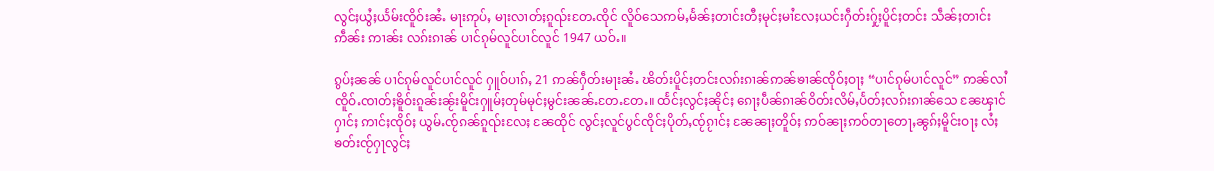လွင်ႈယွႆႈယႅမ်းၸိူဝ်းၼႆႉ မႃးဢုပ်ႇ မႃးလၢတ်ႈၵူၺ်းတႄႉၸိုင် လိူဝ်သေဢမ်ႇမႅၼ်ႈတၢင်းတီႈမုင်ႈမၢႆလႄႈယင်းႁဵတ်းႁႂ်ႈပိူင်ႈတင်း သဵၼ်ႈတၢင်းဢဵၼ်း ဢၢၼ်း လၵ်းၵၢၼ် ပၢင်ၵုမ်လူင်ပၢင်လူင် 1947 ယဝ်ႉ။

ၵွပ်ႈၼၼ် ပၢင်ၵုမ်လူင်ပၢင်လူင် ႁူဝ်ပၢၵ်ႇ 21 ဢၼ်ႁဵတ်းမႃးၼႆႉ ၽိတ်းပိူင်ႈတင်းလၵ်းၵၢၼ်ဢၼ်ၶၢၼ်ၸိုဝ်ႈဝႃႈ “ပၢင်ၵုမ်ပၢင်လူင်” ဢၼ်လၢႆၸိူဝ်ႉၸၢတ်ႈၶိူဝ်းၵူၼ်းၼႂ်းမိူင်းႁူမ်ႈတုမ်မုင်ႈမွင်းၼၼ်ႉတႄႉတႄႉ။ ထႅင်ႈလွင်ႈၼိုင်ႈ ၵေႃႈပဵၼ်ၵၢၼ်ဝိတ်းလိမ်ႇပႅတ်ႈလၵ်းၵၢၼ်သေ ၼႄၾၢင်ႁၢင်ႈ ဢၢင်ႈၸိုဝ်ႈ ယွမ်ႉၸႂ်ၵၼ်ၵူၺ်းလႄႈ ၼႄထိုင် လွင်ႈလူင်ပွင်ၸိုင်ႈပိုတ်ႇၸႂ်ၵႂၢင်ႈ ၼႄၼႃႈတိူဝ်ႈ ဢဝ်ၼႃႈဢဝ်တႃတေႃႇၼွၵ်ႈမိူင်းဝႃႈ လႆႈၶတ်းၸႂ်ႁႃလွင်ႈ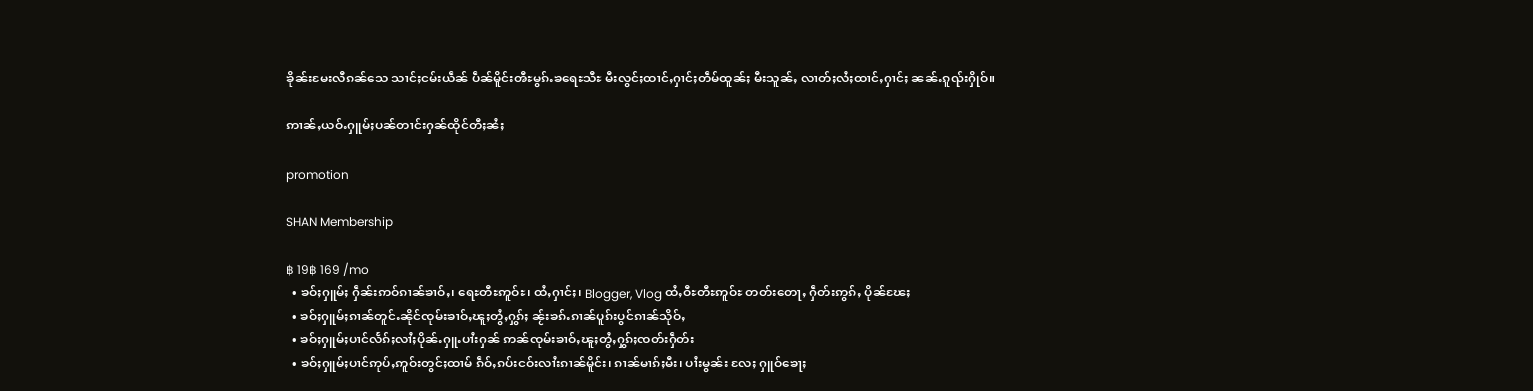ၶိုၼ်းမႄးလီၵၼ်သေ သၢင်ႈငမ်းယဵၼ် ပဵၼ်မိူင်းၻီႊမွၵ်ႉၶရေႊသီႊ မီးလွင်ႈထၢင်ႇႁၢင်ႈတဵမ်ထူၼ်ႈ မီးသူၼ်ႇ လၢတ်ႈလႆႈထၢင်ႇႁၢင်ႈ ၼၼ်ႉၵူၺ်းႁိုဝ်။

ဢၢၼ်ႇယဝ်ႉႁူမ်ႈပၼ်တၢင်းႁၼ်ထိုင်တီႈၼႆႈ

promotion

SHAN Membership

฿ 19฿ 169 /mo
  • ၶဝ်ႈႁူမ်ႈ ႁဵၼ်းဢဝ်ၵၢၼ်ၶၢဝ်ႇ၊ ရေႊတီႊဢူဝ်ႊ၊ ထႆႇႁၢင်ႈ၊ Blogger, Vlog ထႆႇဝီႊတီႊဢူဝ်ႊ တတ်းတေႃႇ ႁဵတ်းဢွၵ်ႇ ပိုၼ်ၽႄႈ
  • ၶဝ်ႈႁူမ်ႈၵၢၼ်တူင်ႉၼိုင်ၸုမ်းၶၢဝ်ႇၽူႈတွႆႇႁွၵ်ႈ ၼႂ်းၶၵ်ႉၵၢၼ်ပူၵ်းပွင်ၵၢၼ်သိုဝ်ႇ
  • ၶဝ်ႈႁူမ်ႈပၢင်လႅၵ်ႈလၢႆႈပိုၼ်ႉႁူႉပၢႆးႁၼ် ဢၼ်ၸုမ်းၶၢဝ်ႇၽူႈတွႆႇႁွၵ်ႈၸတ်းႁဵတ်း
  • ၶဝ်ႈႁူမ်ႈပၢင်ဢုပ်ႇဢူဝ်းတွင်ႈထၢမ် ၵဵဝ်ႇၵပ်းငဝ်းလၢႆးၵၢၼ်မိူင်း၊ ၵၢၼ်မၢၵ်ႈမီး၊ ပၢႆးမွၼ်း လႄႈ ႁူဝ်ၶေႃႈ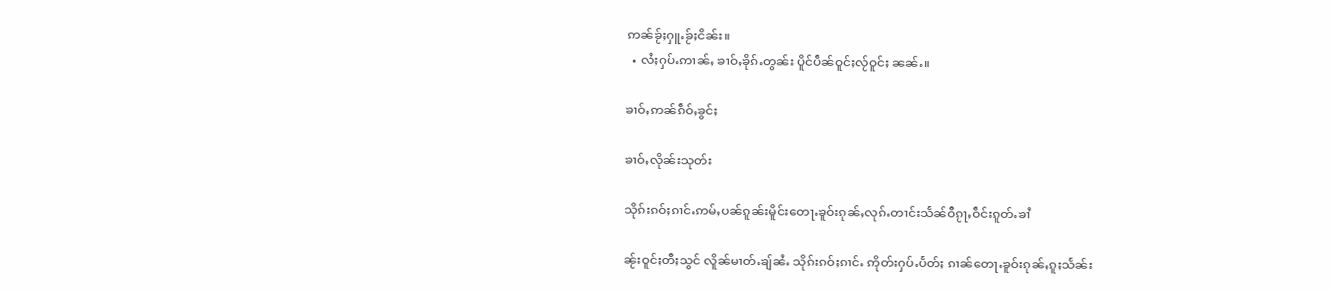ဢၼ်ၶႂ်ႈႁူႉၶႂ်ႈငိၼ်း။
  • လႆႈႁပ်ႉဢၢၼ်ႇ ၶၢဝ်ႇၶိုၵ်ႉတွၼ်း ပိူင်ပဵၼ်ဝူင်ႈလႂ်ဝူင်ႈ ၼၼ်ႉ။

ၶၢဝ်ႇဢၼ်ၵဵဝ်ႇၶွင်ႈ

ၶၢဝ်ႇလိုၼ်းသုတ်း

သိုၵ်းၵဝ်ႈၵၢင်ႉဢမ်ႇပၼ်ၵူၼ်းမိူင်းတေႃႉၶူဝ်းၵုၼ်ႇလုၵ်ႉတၢင်းသႅၼ်ဝီၵႂႃႇဝဵင်းၵူတ်ႉၶၢႆ

ၼႂ်းဝူင်ႈတီႈသွင် လိူၼ်မၢတ်ႉၶျ်ၼႆႉ သိုၵ်းၵဝ်ႈၵၢင်ႉ ဢိုတ်းႁပ်ႉပႅတ်ႈ ၵၢၼ်တေႃႉၶူဝ်းၵုၼ်ႇၵူႈသႅၼ်း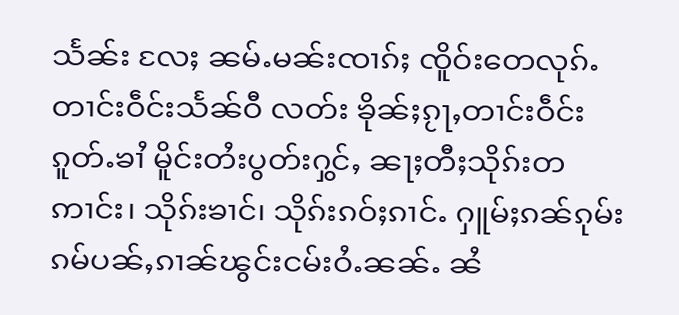သႅၼ်း လႄႈ ၼမ်ႉမၼ်းၸၢၵ်ႈ ၸိူဝ်းတေလုၵ်ႉတၢင်းဝဵင်းသႅၼ်ဝီ လတ်း ၶိုၼ်ႈၵႂႃႇတၢင်းဝဵင်းၵူတ်ႉၶၢႆ မိူင်းတႆးပွတ်းႁွင်ႇ ၼႃႈတီႈသိုၵ်းတဢၢင်း၊ သိုၵ်းၶၢင်၊ သိုၵ်းၵဝ်ႈၵၢင်ႉ ႁူမ်ႈၵၼ်ၵုမ်းၵမ်ပၼ်ႇၵၢၼ်ၽွင်းငမ်းဝႆႉၼၼ်ႉ ၼႆ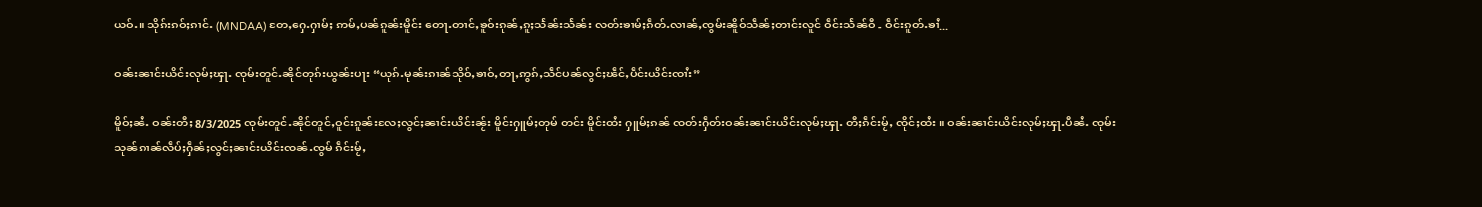ယဝ်ႉ။ သိုၵ်းၵဝ်ႈၵၢင်ႉ (MNDAA) တႄႇႁေႉႁၢမ်ႈ ဢမ်ႇပၼ်ၵူၼ်းမိူင်း တေႃႉတၢင်ႇၶူဝ်းၵုၼ်ႇၵူႈသႅၼ်းသႅၼ်း လတ်းၶၢမ်ႈၵဵတ်ႉလၢၼ်ႇၸွမ်းၼိူဝ်သဵၼ်ႈတၢင်းလူင် ဝဵင်းသႅၼ်ဝီ - ဝဵင်းၵူတ်ႉၶၢႆ...

ဝၼ်းၼၢင်းယိင်းလုမ်ႈၾႃႉ ၸုမ်းတူင်ႉၼိုင်တုၵ်းယွၼ်းပႃး “ယုၵ်ႉမုၼ်းၵၢၼ်သိုဝ်ႇၶၢဝ်ႇတႃႇဢွၵ်ႇသဵင်ပၼ်လွင်ႈၽဵင်ႇပဵင်းယိင်းၸၢႆး”

မိူဝ်ႈၼႆႉ ဝၼ်းတီႈ 8/3/2025 ၸုမ်းတူင်ႉၼိုင်တူင်ႇဝူင်းၵူၼ်းလႄႈလွင်ႈၼၢင်းယိင်းၼႂ်း မိူင်းႁူမ်ႈတုမ် တင်း မိူင်းထႆး ႁူမ်ႈၵၼ် ၸတ်းႁဵတ်းဝၼ်းၼၢင်းယိင်းလုမ်ႈၾႃႉ တီႈၵဵင်းမႂ်ႇ ၸိုင်ႈထႆး ။ ဝၼ်းၼၢင်းယိင်းလုမ်ႈၾႃႉပီၼႆႉ ၸုမ်းသုၼ်ၵၢၼ်လဵပ်ႈႁဵၼ်ႈလွင်ႈၼၢင်းယိင်းၸၼ်ႉၸွမ် ၵဵင်းမႂ်ႇ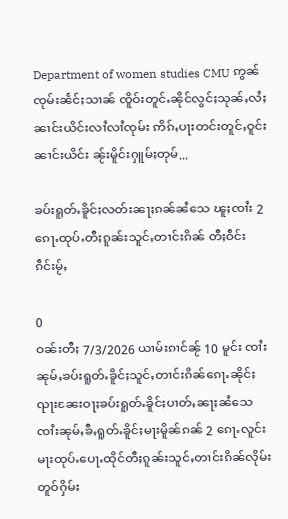Department of women studies CMU ဢွၼ်ၸုမ်းၼႅင်ႈသၢၼ် ၸိူဝ်းတူင်ႉၼိုင်လွင်ႈသုၼ်ႇလႆႈၼၢင်းယိင်းလၢႆလၢႆၸုမ်း ဢိၵ်ႇပႃးတင်းတူင်ႇဝူင်း ၼၢင်းယိင်း ၼႂ်းမိူင်းႁူမ်ႈတုမ်...

ၶပ်းရူတ်ႉၶိူင်ႈလတ်းၼႃႈၵၼ်ၼႆသေ ၽူႈၸၢႆး 2 ၵေႃႉထုပ်ႉတီႈၵူၼ်းသူင်ႇတၢင်းၵိၼ် တီႈဝဵင်းၵဵင်းမႂ်ႇ

0
ဝၼ်းတီႈ 7/3/2026 ယၢမ်းၵၢင်ၼႂ် 10 မူင်း ၸၢႆးၼုမ်ႇၶပ်းရူတ်ႉၶိူင်ႈသူင်ႇတၢင်းၵိၼ်ၵေႃႉၼိုင်ႈ ၺႃးၼႄးဝႃႈၶပ်းရူတ်ႉၶိူင်ႈပၢတ်ႇၼႃႈၼႆသေ ၸၢႆးၼုမ်ႇၶီႇရူတ်ႉၶိူင်ႈမႃးမိူၼ်ၵၼ် 2 ၵေႃႉလူင်းမႃးထုပ်ႉပေႃႉထိုင်တီႈၵူၼ်းသူင်ႇတၢင်းၵိၼ်လိုမ်းတူဝ်ႁိမ်း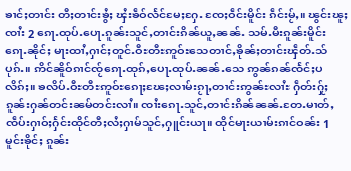ၶၢင်ႈတၢင်း တီႈတၢင်းၶွႆႈ ၾႆးၶဵဝ်လႅင်မႄႈႁႄႉ ၸႄႈဝဵင်းမိူင်း ၵဵင်းမႂ်ႇ။ ၽွင်းၽူႈၸၢႆး 2 ၵေႃႉထုပ်ႉပေႃႉၵူၼ်းသူင်ႇတၢင်းၵိၼ်ယူႇၼၼ်ႉ သမ်ႉမီးၵူၼ်းမိူင်းၵေႃႉၼိုင်ႈ မႃးထၢႆႇႁၢင်ႈတူင်ႉဝီႊတီႊဢူဝ်ႊသေတၢင်ႇၶိုၼ်ႈတၢင်းၾဵတ်ႉသ်ပုၵ်ႉ။ ဢိင်ၼိူဝ်ၵၢင်ၸႂ်ၵေႃႉထုၵ်ႇပေႃႉထုပ်ႉၼၼ်ႉသေ ဢွၼ်ၵၼ်ၸႅင်ႈပလိၵ်ႈ။ ၶလိပ်ႉဝီႊတီႊဢူဝ်ႊၵေႃႈၽႄႈလၢမ်းၵႂႃႇတၢင်းဢွၼ်ႊလၢႆႊ ႁဵတ်းႁႂ်ႈၵူၼ်းႁၼ်တင်းၼမ်တင်းလၢႆ။ ၸၢႆးၵေႃႉသူင်ႇတၢင်းၵိၼ်ၼၼ်ႉတႄႉမၢတ်ႇၸဵပ်းႁၢဝ်ႈႁႅင်းထိုင်တီႈလႆႈႁၢမ်သူင်ႇႁူင်းယႃ။ ထိုင်မႃးယၢမ်းၵၢင်ဝၼ်း 1 မူင်းၶိုင်ႈ ၵူၼ်း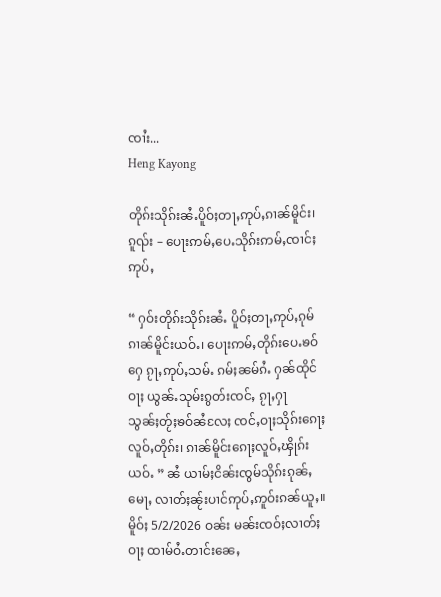ၸၢႆး...
Heng Kayong

တိုၵ်းသိုၵ်းၼႆႉပိူဝ်ႈတႃႇဢုပ်ႇၵၢၼ်မိူင်း၊  ၵူၺ်း – ပေႃးဢမ်ႇပေႉသိုၵ်းဢမ်ႇၸၢင်ႈဢုပ်ႇ

“ ႁဝ်းတိုၵ်းသိုၵ်းၼႆႉ ပိူဝ်ႈတႃႇဢုပ်ႇၵုမ်ၵၢၼ်မိူင်းယဝ်ႉ၊ ပေႃးဢမ်ႇတိုၵ်းပေႉၶဝ်ႁေ ၵႂႃႇဢုပ်ႇသမ်ႉ ၵမ်ႈၼမ်ၵႆႉ ႁၼ်ထိုင်ဝႃႈ ယွၼ်ႉသုမ်းၵွတ်းၸင်ႇ ၵႂႃႇႁႃသွၼ်ႈတႂ်ႈၶဝ်ၼႆလႄႈ ၸင်ႇဝႃႈသိုၵ်းၵေႃႈလူဝ်ႇတိုၵ်း၊ ၵၢၼ်မိူင်းၵေႃႈလူဝ်ႇၾိုၵ်းယဝ်ႉ ” ၼႆ ယၢမ်ႈငိၼ်းၸွမ်သိုၵ်းၵုၼ်ႇမေႃႇ လၢတ်ႈၼႂ်းပၢင်ဢုပ်ႇဢူဝ်းၵၼ်ယူႇ။  မိူဝ်ႈ 5/2/2026 ဝၼ်း မၼ်းၸဝ်ႈလၢတ်ႈဝႃႈ ထၢမ်ဝႆႉတၢင်းၼေႇ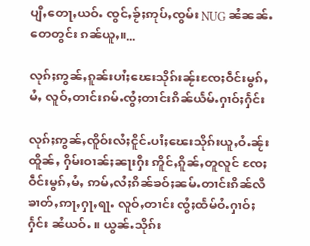ပျီႇတေႃႇယဝ်ႉ ၸွင်ႇၶႂ်ႈဢုပ်ႇၸွမ်း NUG ၼႆၼၼ်ႉ တေတွင်း ၵၼ်ယူႇ။...

လုၵ်ႈဢွၼ်ႇၵူၼ်းပၢႆႈၽေးသိုၵ်းၼႂ်းၸႄႈဝဵင်းမွၵ်ႇမႆႇ လူဝ်ႇတၢင်းၵမ်ႉၸွႆႈတၢင်းၵိၼ်ယႅမ်ႉႁၢဝ်ႈႁႅင်း

လုၵ်ႈဢွၼ်ႇၸိူဝ်းလႆႈငိူင်ႉပၢႆႈၽေးသိုၵ်းယူႇဝႆႉၼႂ်းထိူၼ်ႇ ႁိမ်းဝၢၼ်ႈၼႃးႁီး ဢိူင်ႇၵိူၼ်ႇတူလူင် ၸႄႈဝဵင်းမွၵ်ႇမႆႇ ဢမ်ႇလႆႈၵိၼ်ၶဝ်ႈၼမ်ႉတၢင်းၵိၼ်လီ ၶၢတ်ႇဢႃႇႁႃႇရႃႉ လူဝ်ႇတၢင်း ၸွႆႈထႅမ်ဝႆႉႁၢဝ်ႈႁႅင်း ၼႆယဝ်ႉ ။ ယွၼ်ႉသိုၵ်း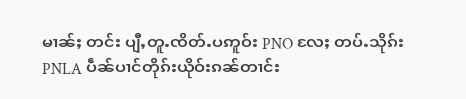မၢၼ်ႈ တင်း ပျီႇတူႉၸိတ်ႉပဢူဝ်း PNO လႄႈ တပ်ႉသိုၵ်း PNLA ပဵၼ်ပၢင်တိုၵ်းယိုဝ်းၵၼ်တၢင်း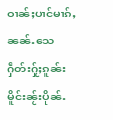ဝၢၼ်ႈပၢင်မၢၵ်ႇၼၼ်ႉသေ ႁဵတ်းႁႂ်ႈၵူၼ်းမိူင်းၼႂ်းပိုၼ်ႉ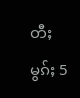တီႈ မွၵ်ႈ 5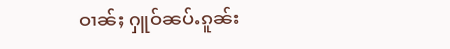ဝၢၼ်ႈ ႁူဝ်ၼပ်ႉၵူၼ်း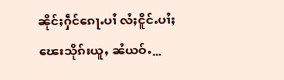ၼိုင်ႈႁဵင်ၵေႃႉပၢႆ လႆႈငိူင်ႉပၢႆႈၽေးသိုၵ်းယူႇ ၼႆယဝ်ႉ...